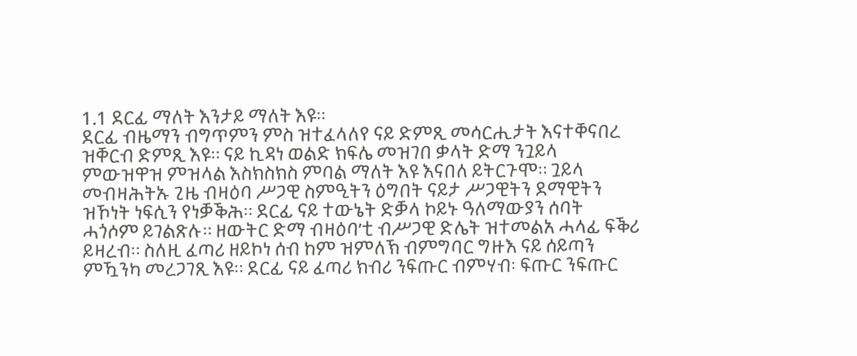1.1 ደርፊ ማለት እንታይ ማለት እዩ።
ደርፊ ብዜማን ብግጥምን ምስ ዝተፈላለየ ናይ ድምጺ መሳርሒታት እናተቐናበረ ዝቐርብ ድምጺ እዩ። ናይ ኪዳነ ወልድ ክፍሌ መዝገበ ቃላት ድማ ንጓይላ ምውዝዋዝ ምዝላል እስክስክስ ምባል ማለት እዩ እናበለ ይትርጉሞ። ጓይላ መብዛሕትኡ ጊዜ ብዛዕባ ሥጋዊ ስምዒትን ዕግበት ናይታ ሥጋዊትን ደማዊትን ዝኾነት ነፍሲን የነቓቕሕ። ደርፊ ናይ ተውኔት ድቓላ ኮይኑ ዓለማውያን ሰባት ሓጎሶም ይገልጽሉ። ዘውትር ድማ ብዛዕባ’ቲ ብሥጋዊ ድሌት ዝተመልአ ሓላፊ ፍቕሪ ይዛረብ። ስለዚ ፈጣሪ ዘይኮነ ሰብ ከም ዝምለኽ ብምግባር ግዙእ ናይ ሰይጣን ምዃንካ መረጋገጺ እዩ። ደርፊ ናይ ፈጣሪ ክብሪ ንፍጡር ብምሃብ፡ ፍጡር ንፍጡር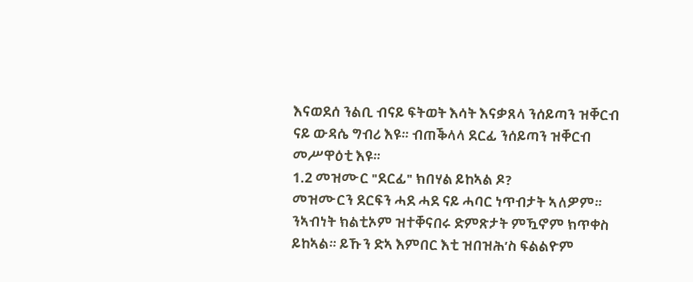እናወደሰ ንልቢ ብናይ ፍትወት እሳት እናቃጸላ ንሰይጣን ዝቐርብ ናይ ውዳሴ ግብሪ እዩ። ብጠቕላላ ደርፊ ንሰይጣን ዝቐርብ መሥዋዕቲ እዩ።
1.2 መዝሙር "ደርፊ" ክበሃል ይከኣል ዶ?
መዝሙርን ደርፍን ሓደ ሓደ ናይ ሓባር ነጥብታት ኣለዎም። ንኣብነት ክልቲኦም ዝተቐናበሩ ድምጽታት ምዃኖም ክጥቀስ ይከኣል። ይኹን ድኣ እምበር እቲ ዝበዝሕ’ስ ፍልልዮም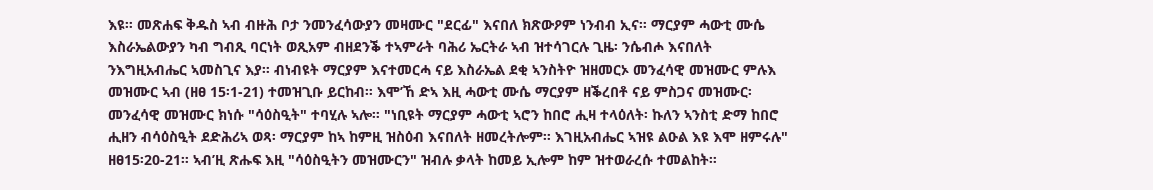እዩ። መጽሐፍ ቅዱስ ኣብ ብዙሕ ቦታ ንመንፈሳውያን መዛሙር "ደርፊ" እናበለ ክጽውዖም ነንብብ ኢና። ማርያም ሓውቲ ሙሴ እስራኤልውያን ካብ ግብጺ ባርነት ወጺአም ብዘደንቕ ተኣምራት ባሕሪ ኤርትራ ኣብ ዝተሳገርሉ ጊዜ፡ ንሴብሖ እናበለት ንእግዚአብሔር ኣመስጊና እያ። ብነብዩት ማርያም እናተመርሓ ናይ እስራኤል ደቂ ኣንስትዮ ዝዘመርኦ መንፈሳዊ መዝሙር ምሉእ መዝሙር ኣብ (ዘፀ 15፡1-21) ተመዝጊቡ ይርከብ። እሞ’ኸ ድኣ እዚ ሓውቲ ሙሴ ማርያም ዘቕረበቶ ናይ ምስጋና መዝሙር፡ መንፈሳዊ መዝሙር ክነሱ "ሳዕስዒት" ተባሂሉ ኣሎ። "ነቢዩት ማርያም ሓውቲ ኣሮን ከበሮ ሒዛ ተላዕለት፡ ኩለን ኣንስቲ ድማ ከበሮ ሒዘን ብሳዕስዒት ደድሕሪኣ ወጻ፡ ማርያም ከኣ ከምዚ ዝስዕብ እናበለት ዘመረትሎም። እገዚአብሔር ኣዝዩ ልዑል እዩ እሞ ዘምሩሉ" ዘፀ15፡20-21። ኣብ’ዚ ጽሑፍ እዚ "ሳዕስዒትን መዝሙርን" ዝብሉ ቃላት ከመይ ኢሎም ከም ዝተወራረሱ ተመልከት።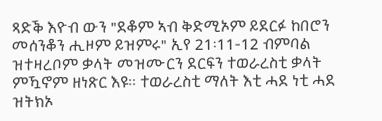ጻድቕ እዮብ ውን "ደቆም ኣብ ቅድሚኦም ይደርፉ ከበሮን መሰንቆን ሒዞም ይዝምሩ" ኢየ 21፡11-12 ብምባል ዝተዛረቦም ቃላት መዝሙርን ደርፍን ተወራረስቲ ቃላት ምዃኖም ዘነጽር እዩ። ተወራረስቲ ማለት እቲ ሓደ ነቲ ሓደ ዝትክኦ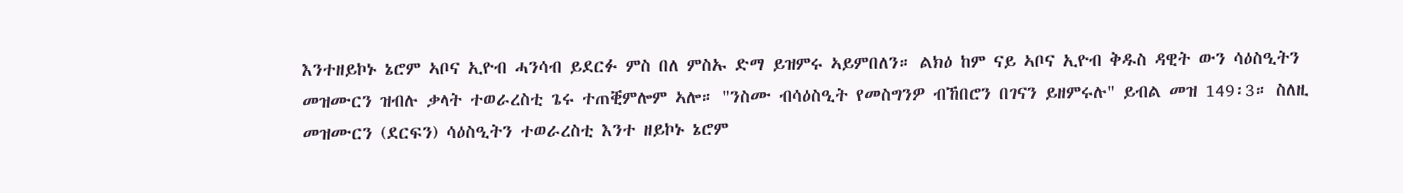እንተዘይኮኑ ኔሮም ኣቦና ኢዮብ ሓንሳብ ይደርፉ ምስ በለ ምስኡ ድማ ይዝምሩ ኣይምበለን። ልክዕ ከም ናይ ኣቦና ኢዮብ ቅዱስ ዳዊት ውን ሳዕስዒትን መዝሙርን ዝብሉ ቃላት ተወራረስቲ ጌሩ ተጠቒምሎም ኣሎ። "ንስሙ ብሳዕስዒት የመስግንዎ ብኸበሮን በገናን ይዘምሩሉ" ይብል መዝ 149፡3። ስለዚ መዝሙርን (ደርፍን) ሳዕስዒትን ተወራረስቲ እንተ ዘይኮኑ ኔሮም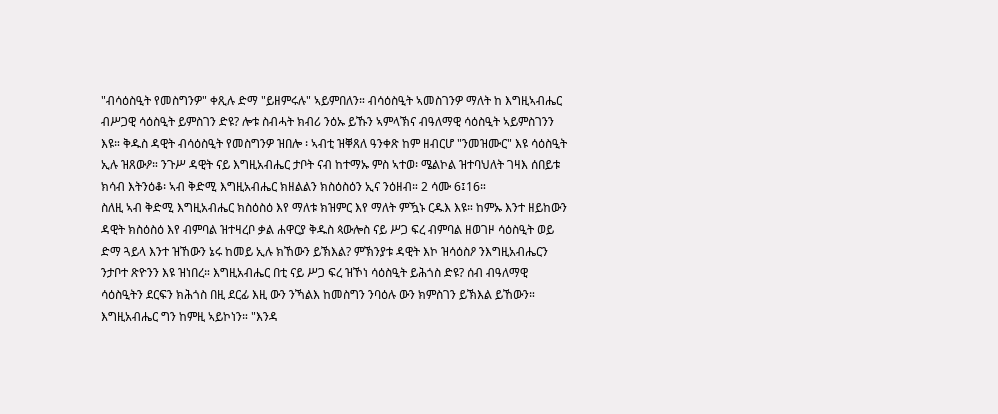"ብሳዕስዒት የመስግንዎ" ቀጺሉ ድማ "ይዘምሩሉ" ኣይምበለን። ብሳዕስዒት ኣመስገንዎ ማለት ከ እግዚኣብሔር ብሥጋዊ ሳዕስዒት ይምስገን ድዩ? ሎቱ ስብሓት ክብሪ ንዕኡ ይኹን ኣምላኽና ብዓለማዊ ሳዕስዒት ኣይምስገንን እዩ። ቅዱስ ዳዊት ብሳዕስዒት የመስግንዎ ዝበሎ ፡ ኣብቲ ዝቐጸለ ዓንቀጽ ከም ዘብርሆ "ንመዝሙር" እዩ ሳዕስዒት ኢሉ ዝጸውዖ። ንጉሥ ዳዊት ናይ እግዚአብሔር ታቦት ናብ ከተማኡ ምስ ኣተወ፡ ሜልኮል ዝተባህለት ገዛእ ሰበይቱ ክሳብ እትንዕቆ፡ ኣብ ቅድሚ እግዚአብሔር ክዘልልን ክስዕስዕን ኢና ንዕዘብ። 2 ሳሙ 6፤16።
ስለዚ ኣብ ቅድሚ እግዚአብሔር ክስዕስዕ እየ ማለቱ ክዝምር እየ ማለት ምዃኑ ርዱእ እዩ። ከምኡ እንተ ዘይከውን ዳዊት ክስዕስዕ እየ ብምባል ዝተዛረቦ ቃል ሐዋርያ ቅዱስ ጳውሎስ ናይ ሥጋ ፍረ ብምባል ዘወገዞ ሳዕስዒት ወይ ድማ ጓይላ እንተ ዝኸውን ኔሩ ከመይ ኢሉ ክኸውን ይኽእል? ምኽንያቱ ዳዊት እኮ ዝሳዕስዖ ንእግዚአብሔርን ንታቦተ ጽዮንን እዩ ዝነበረ። እግዚአብሔር በቲ ናይ ሥጋ ፍረ ዝኾነ ሳዕስዒት ይሕጎስ ድዩ? ሰብ ብዓለማዊ ሳዕስዒትን ደርፍን ክሕጎስ በዚ ደርፊ እዚ ውን ንኻልእ ከመስግን ንባዕሉ ውን ክምስገን ይኽእል ይኸውን። እግዚአብሔር ግን ከምዚ ኣይኮነን። "እንዳ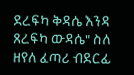ደረፍካ ቅዳሴ እንዳ ጸረፍካ ውዳሴ" ስለ ዘየለ ፈጣሪ ብደርፊ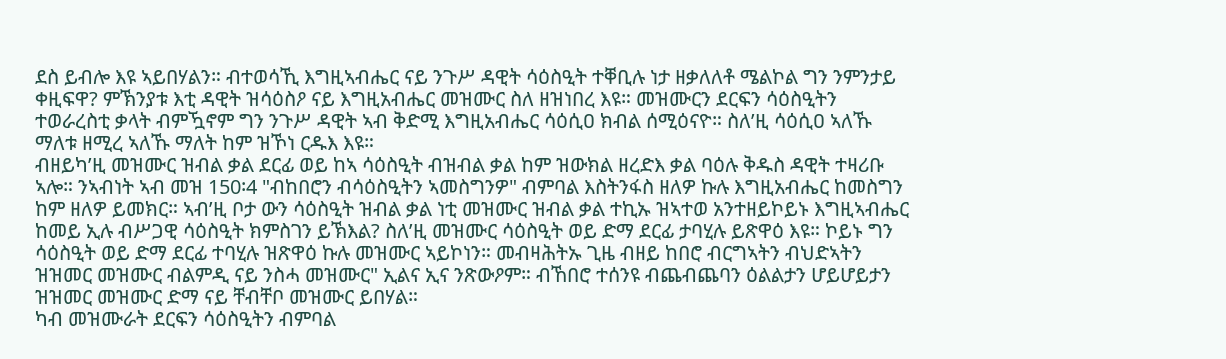ደስ ይብሎ እዩ ኣይበሃልን። ብተወሳኺ እግዚኣብሔር ናይ ንጉሥ ዳዊት ሳዕስዒት ተቐቢሉ ነታ ዘቃለለቶ ሜልኮል ግን ንምንታይ ቀዚፍዋ? ምኽንያቱ እቲ ዳዊት ዝሳዕስዖ ናይ እግዚአብሔር መዝሙር ስለ ዘዝነበረ እዩ። መዝሙርን ደርፍን ሳዕስዒትን ተወራረስቲ ቃላት ብምዃኖም ግን ንጉሥ ዳዊት ኣብ ቅድሚ እግዚአብሔር ሳዕሲዐ ክብል ሰሚዕናዮ። ስለ’ዚ ሳዕሲዐ ኣለኹ ማለቱ ዘሚረ ኣለኹ ማለት ከም ዝኾነ ርዱእ እዩ።
ብዘይካ’ዚ መዝሙር ዝብል ቃል ደርፊ ወይ ከኣ ሳዕስዒት ብዝብል ቃል ከም ዝውክል ዘረድእ ቃል ባዕሉ ቅዱስ ዳዊት ተዛሪቡ ኣሎ። ንኣብነት ኣብ መዝ 150፡4 "ብከበሮን ብሳዕስዒትን ኣመስግንዎ" ብምባል እስትንፋስ ዘለዎ ኩሉ እግዚአብሔር ከመስግን ከም ዘለዎ ይመክር። ኣብ’ዚ ቦታ ውን ሳዕስዒት ዝብል ቃል ነቲ መዝሙር ዝብል ቃል ተኪኡ ዝኣተወ አንተዘይኮይኑ እግዚኣብሔር ከመይ ኢሉ ብሥጋዊ ሳዕስዒት ክምስገን ይኽእል? ስለ’ዚ መዝሙር ሳዕስዒት ወይ ድማ ደርፊ ታባሂሉ ይጽዋዕ እዩ። ኮይኑ ግን ሳዕስዒት ወይ ድማ ደርፊ ተባሂሉ ዝጽዋዕ ኩሉ መዝሙር ኣይኮነን። መብዛሕትኡ ጊዜ ብዘይ ከበሮ ብርግኣትን ብህድኣትን ዝዝመር መዝሙር ብልምዲ ናይ ንስሓ መዝሙር" ኢልና ኢና ንጽውዖም። ብኸበሮ ተሰንዩ ብጨብጨባን ዕልልታን ሆይሆይታን ዝዝመር መዝሙር ድማ ናይ ቸብቸቦ መዝሙር ይበሃል።
ካብ መዝሙራት ደርፍን ሳዕስዒትን ብምባል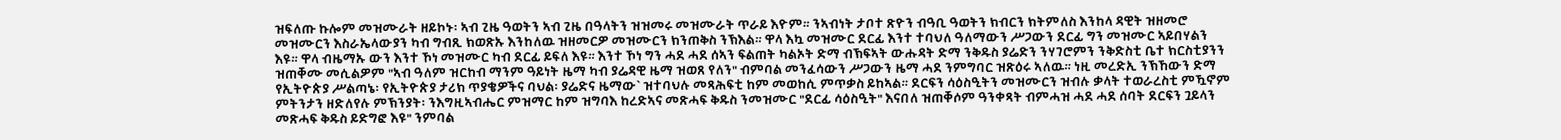ዝፍለጡ ኩሎም መዝሙራት ዘይኮኑ፡ ኣብ ጊዜ ዓወትን ኣብ ጊዜ በዓላትን ዝዝመሩ መዝሙራት ጥራይ እዮም። ንኣብነት ታቦተ ጽዮን ብዓቢ ዓወትን ክብርን ክትምለስ እንከላ ዳዊት ዝዘመሮ መዝሙርን እስራኤላውያን ካብ ግብጺ ክወጽኡ እንከለዉ ዝዘመርዎ መዝሙርን ክንጠቅስ ንኽእል። ዋላ እኳ መዝሙር ደርፊ እንተ ተባህለ ዓለማውን ሥጋውን ደርፊ ግን መዝሙር ኣይበሃልን እዩ። ዋላ ብዜማኡ ውን እንተ ኾነ መዝሙር ካብ ደርፊ ይፍለ እዩ። እንተ ኾነ ግን ሓደ ሓደ ሰኣን ፍልጠት ካልኦት ድማ ብኽፍኣት ውሑዳት ድማ ንቅዱስ ያሬድን ንሃገሮምን ንቅድስቲ ቤተ ክርስቲያንን ዝጠቐሙ መሲልዎም "ኣብ ዓለም ዝርከብ ማንም ዓይነት ዜማ ካብ ያሬዳዊ ዜማ ዝወጸ የለን" ብምባል መንፈሳውን ሥጋውን ዜማ ሓደ ንምግባር ዝጽዕሩ ኣለዉ። ነዚ መረድኢ ንኽኸውን ድማ የኢትዮጵያ ሥልጣኔ፡ የኢትዮጵያ ታሪክ ጥያቄዎችና ባህል፡ ያሬድና ዜማው` ዝተባህሉ መጻሕፍቲ ከም መወከሲ ምጥቃስ ይከኣል። ደርፍን ሳዕስዒትን መዝሙርን ዝብሉ ቃላት ተወራረስቲ ምዃኖም ምትንታን ዘድለየሉ ምኽንያት፡ ንእግዚኣብሔር ምዝማር ከም ዝግባእ ከረድኣና መጽሓፍ ቅዱስ ንመዝሙር "ደርፊ ሳዕስዒት" እናበለ ዝጠቐሶም ዓንቀጻት ብምሓዝ ሓደ ሓደ ሰባት ደርፍን ጓይላን መጽሓፍ ቅዱስ ይድግፎ እዩ" ንምባል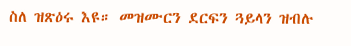ስለ ዝጽዕሩ እዩ። መዝሙርን ደርፍን ጓይላን ዝብሉ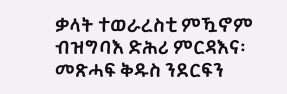ቃላት ተወራረስቲ ምዃኖም ብዝግባእ ድሕሪ ምርዳእና፡ መጽሓፍ ቅዱስ ንደርፍን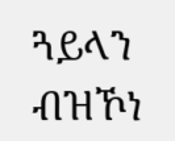ጓይላን ብዝኾነ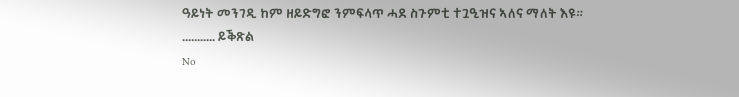ዓይነት መንገዲ ከም ዘይድግፎ ንምፍላጥ ሓደ ስጉምቲ ተጓዒዝና ኣለና ማለት እዩ።
........... ይቕጽል
No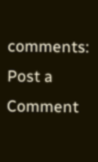comments:
Post a Comment